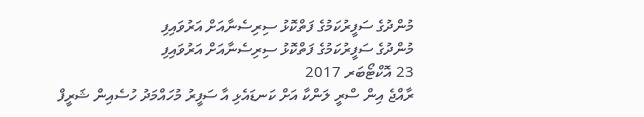މުންދުގެ ސަފީރުކަމުގެ ފަތްކޮޅު ސިރިސެނާއަށް އަރުވައިފި
މުންދުގެ ސަފީރުކަމުގެ ފަތްކޮޅު ސިރިސެނާއަށް އަރުވައިފި
23 އޮކްޓޯބަރ 2017
ރާއްޖެ އިން ސްރީ ލަންކާ އަށް ކަނޑައެޅި އާ ސަފީރު މުހައްމަދު ހުސެއިން ޝަރީފް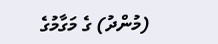(މުންދު) ގެ މަގާމުގެ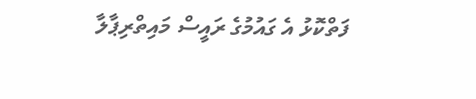ފަތްކޮޅު އެ ގައުމުގެ ރައީސް މައިތްރިޕާލާ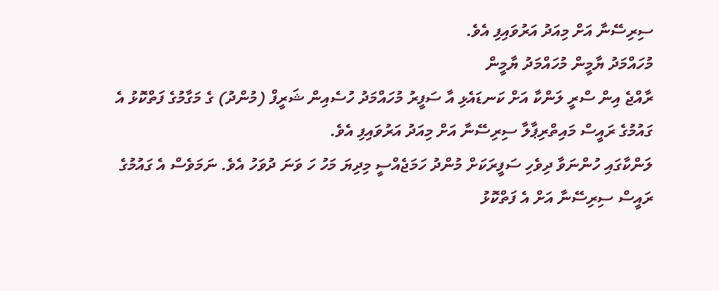ސިރިސޭނާ އަށް މިއަދު އަރުވައިފި އެވެ.
މުހައްމަދު ޔާމީން މުހައްމަދު ޔާމީން
ރާއްޖެ އިން ސްރީ ލަންކާ އަށް ކަނޑައެޅި އާ ސަފީރު މުހައްމަދު ހުސެއިން ޝަރީފް (މުންދު) ގެ މަގާމުގެ ފަތްކޮޅު އެ ގައުމުގެ ރައީސް މައިތްރިޕާލާ ސިރިސޭނާ އަށް މިއަދު އަރުވައިފި އެވެ.
ލަންކާގައި ހުންނަވާ ދިވެހި ސަފީރަކަށް މުންދު ހަމަޖެއްސީ މިދިޔަ މަހު ހަ ވަނަ ދުވަހު އެވެ. ނަމަވެސް އެ ގައުމުގެ ރައީސް ސިރިސޭނާ އަށް އެ ފަތްކޮޅު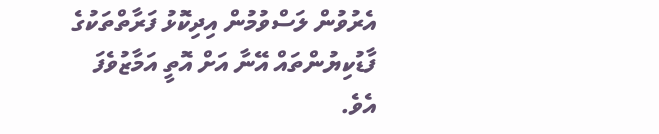އެރުވުން ލަސްވުމުން އިދިކޮޅު ފަރާތްތަކުގެ ފާޑުކިޔުންތައް އޭނާ އަށް އޮތީ އަމާޒުވެފަ އެވެ.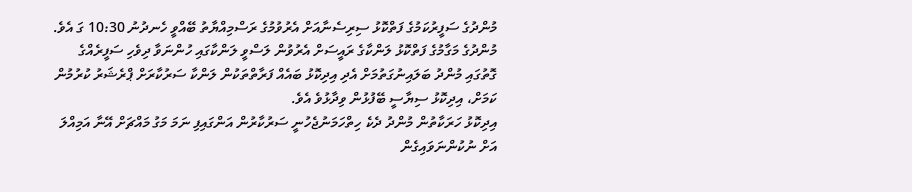މުންދުގެ ސަފީރުކަމުގެ ފަތްކޮޅު ސިރިސެނާއަށް އެރުވުމުގެ ރަސްމިއްޔާތު ބޭއްވީ ހެނދުނު 10:30 ގަ އެވެ.
މުންދުގެ މަގާމުގެ ފަތްކޮޅު ލަންކާގެ ރައީސަށް އެރުވުން ލަސްވީ ލަންކާގައި ހުންނަވާ ދިވެހި ސަފީރެއްގެ ގޮތުގައި މުންދު ބަލައިނުގަތުމަށް އެދި އިދިކޮޅު ބައެއް ފަރާތްތަކުން ލަންކާ ސަރުކާރަށް ޕްރެޝަރު ކުރުމުން ކަމަށް، އިދިކޮޅު ސިޔާސީ ބޭފުޅުން ވިދާޅުވެ އެވެ.
އިދިކޮޅު ހަރަކާތުން މުންދު ދެކެ ހިތްހަމަނުޖެހުނީ ސަރުކާރުން އަންގައިފި ނަމަ މަގު މައްޗަށް އޭނާ އަމިއްލަ އަށް ނުކުންނަވައިގެން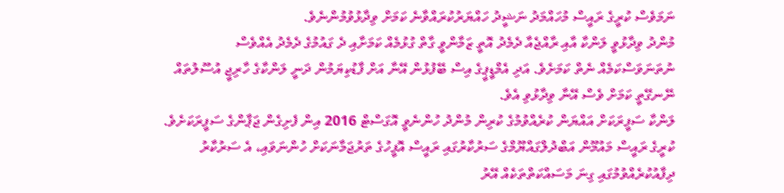ނަމަވެސް ކުރީގެ ރައީސް މުހައްމަދު ނަޝީދު ހައްޔަރުކުރައްވާނެ ކަމަށް ވިދާޅުވުމުންނެވެ.
މުންދު ވިދާޅުވީ ލަންކާ އާއި ރާއްޖެއާ ދެމެދު އޮތީ ޒަމާންވީ ގާތް ގުޅުމެއް ކަމަށާއި ދެ ގައުމުގެ ދެމެދު އެއްވެސް ނުތަނަވަސްކަމެއް ނެތް ކަމަށެވެ. އަދި އެމްޑީޕީގެ އިސް ބޭފުޅުން އޭނާ އަށް ފާޑުކިޔަމުން ދަނީ ލަންކާގެ ހާރިޖީ އުސޫލުތައް ނޭނގޭތީ ކަމަށް ވެސް އޭނާ ވިދާޅުވި އެވެ.
ލަންކާ ސަފީރަކަށް އައްޔަން ކުރެއްވުމުގެ ކުރިން މުންދު ހުންނެވީ އޮގަސްޓް 2016 އިން ފެށިގެން ޖަޕާންގެ ސަފީރަކަށެވެ. ކުރީގެ ރައީސް މައުމޫން އަބްދުލްގައްޔޫމްގެ ސަރުކާރުގައި ރައީސް އޮފީހުގެ ތަރުޖަމާނަކަށް ހުންނަވައި، އެ ސަރުކާރު ދިފާއުކުރެއްވުމުގައި ގިނަ މަސައްކަތްތަކެއް އޭރު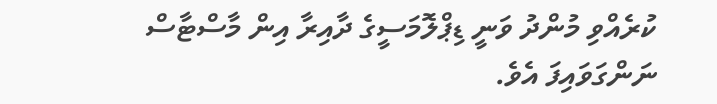ކުރެއްވި މުންދު ވަނީ ޑިޕްލޮމަސީގެ ދާއިރާ އިން މާސްޓާސް ނަންގަވައިފަ އެވެ.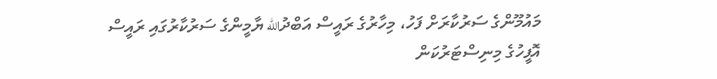މައުމޫންގެ ސަރުކާރަށް ފަހު، މިހާރުގެ ރައީސް އަބްދުالله ޔާމީންގެ ސަރުކާރުގައި ރައީސް އޮފީހުގެ މިނިސްޓަރުކަން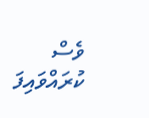ވެސް ކުރައްވައިފަ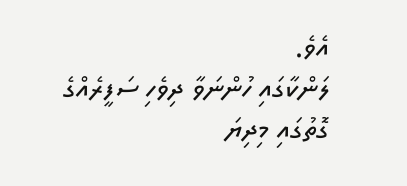އެވެ.
ލަންކާގައި ހުންނަވާ ދިވެހި ސަފީރެއްގެ ގޮތުގައި މިދިޔަ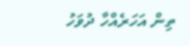ތިން އަހަރެއްހާ ދުވަހު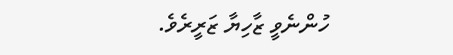ހުންނެވީ ޒާހިޔާ ޒަރީރެވެ.